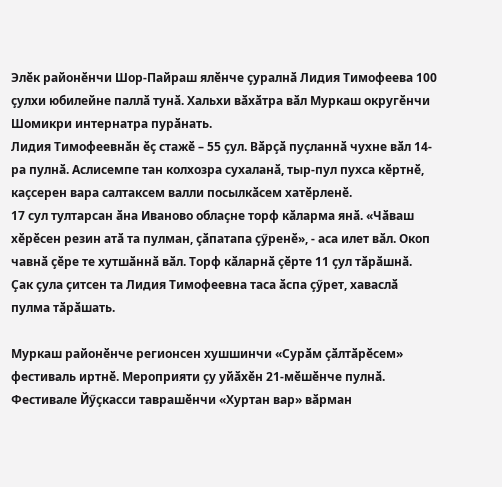Элӗк районӗнчи Шор-Пайраш ялӗнче ҫуралнӑ Лидия Тимофеева 100 ҫулхи юбилейне паллӑ тунӑ. Хальхи вӑхӑтра вӑл Муркаш округӗнчи Шомикри интернатра пурӑнать.
Лидия Тимофеевнӑн ӗҫ стажӗ – 55 ҫул. Вӑрҫӑ пуҫланнӑ чухне вӑл 14-ра пулнӑ. Аслисемпе тан колхозра сухаланӑ, тыр-пул пухса кӗртнӗ, каҫсерен вара салтаксем валли посылкӑсем хатӗрленӗ.
17 сул тултарсан ӑна Иваново облаҫне торф кӑларма янӑ. «Чӑваш хӗрӗсен резин атӑ та пулман, ҫӑпатапа ҫӳренӗ», - аса илет вӑл. Окоп чавнӑ ҫӗре те хутшӑннӑ вӑл. Торф кӑларнӑ ҫӗрте 11 ҫул тӑрӑшнӑ.
Ҫак ҫула ҫитсен та Лидия Тимофеевна таса ӑспа ҫӳрет, хаваслӑ пулма тӑрӑшать.

Муркаш районӗнче регионсен хушшинчи «Сурӑм ҫӑлтӑрӗсем» фестиваль иртнӗ. Мероприяти ҫу уйӑхӗн 21-мӗшӗнче пулнӑ. Фестивале Йӳҫкасси таврашӗнчи «Хуртан вар» вӑрман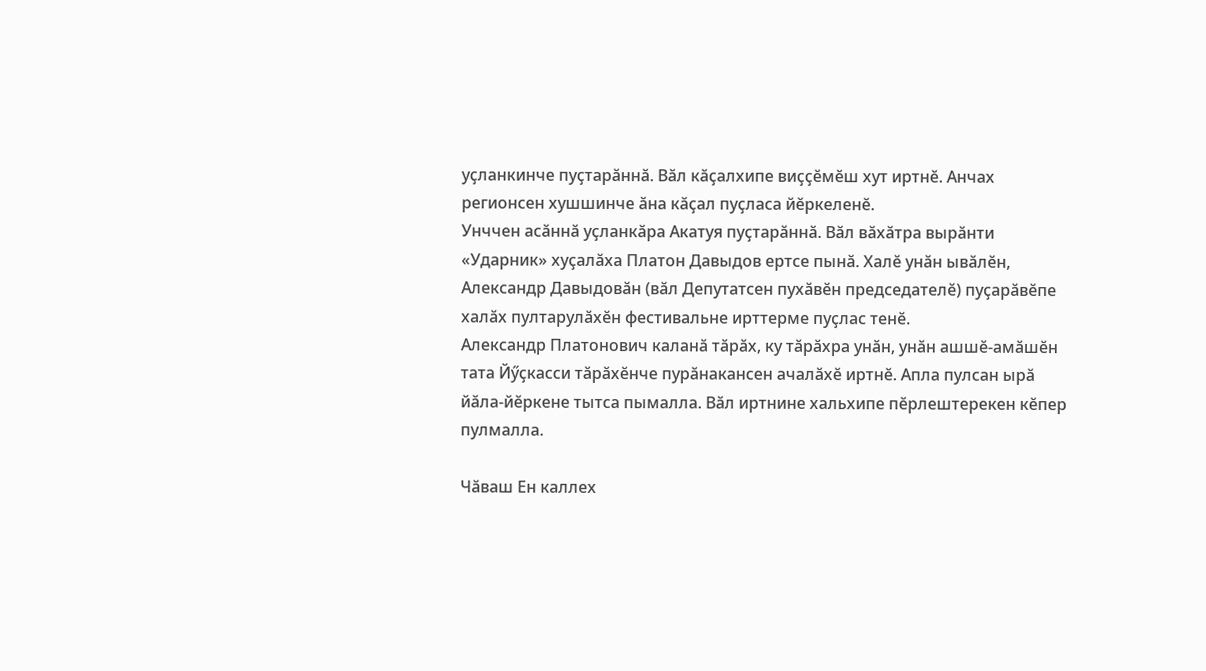уҫланкинче пуҫтарӑннӑ. Вӑл кӑҫалхипе виҫҫӗмӗш хут иртнӗ. Анчах регионсен хушшинче ӑна кӑҫал пуҫласа йӗркеленӗ.
Унччен асӑннӑ уҫланкӑра Акатуя пуҫтарӑннӑ. Вӑл вӑхӑтра вырӑнти «Ударник» хуҫалӑха Платон Давыдов ертсе пынӑ. Халӗ унӑн ывӑлӗн, Александр Давыдовӑн (вӑл Депутатсен пухӑвӗн председателӗ) пуҫарӑвӗпе халӑх пултарулӑхӗн фестивальне ирттерме пуҫлас тенӗ.
Александр Платонович каланӑ тӑрӑх, ку тӑрӑхра унӑн, унӑн ашшӗ-амӑшӗн тата Йӳҫкасси тӑрӑхӗнче пурӑнакансен ачалӑхӗ иртнӗ. Апла пулсан ырӑ йӑла-йӗркене тытса пымалла. Вӑл иртнине хальхипе пӗрлештерекен кӗпер пулмалла.

Чӑваш Ен каллех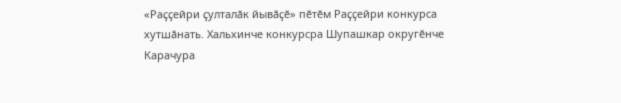«Раҫҫейри ҫулталӑк йывӑҫӗ» пӗтӗм Раҫҫейри конкурса хутшӑнать. Хальхинче конкурсра Шупашкар округӗнче Карачура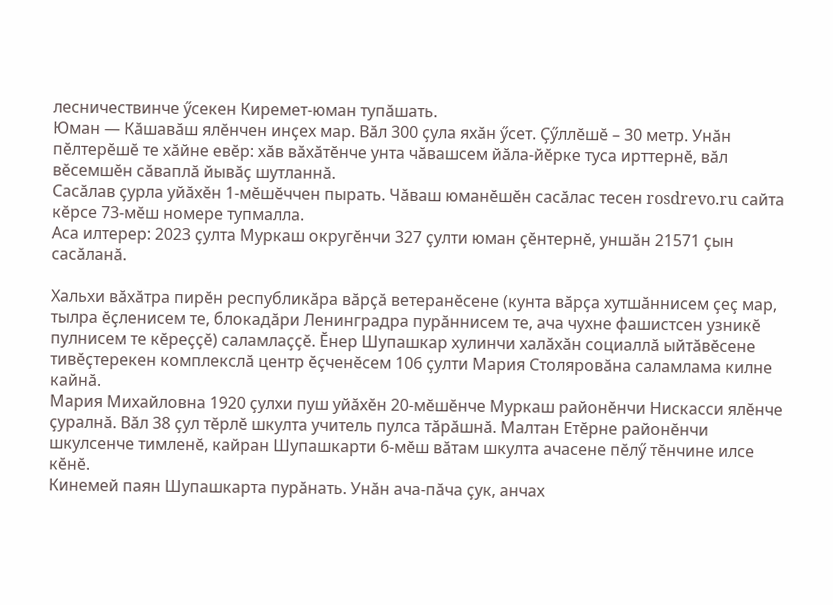лесничествинче ӳсекен Киремет-юман тупӑшать.
Юман — Кӑшавӑш ялӗнчен инҫех мар. Вӑл 300 ҫула яхӑн ӳсет. Ҫӳллӗшӗ – 30 метр. Унӑн пӗлтерӗшӗ те хӑйне евӗр: хӑв вӑхӑтӗнче унта чӑвашсем йӑла-йӗрке туса ирттернӗ, вӑл вӗсемшӗн сӑваплӑ йывӑҫ шутланнӑ.
Сасӑлав ҫурла уйӑхӗн 1-мӗшӗччен пырать. Чӑваш юманӗшӗн сасӑлас тесен rosdrevo.ru сайта кӗрсе 73-мӗш номере тупмалла.
Аса илтерер: 2023 ҫулта Муркаш округӗнчи 327 ҫулти юман ҫӗнтернӗ, уншӑн 21571 ҫын сасӑланӑ.

Хальхи вӑхӑтра пирӗн республикӑра вӑрҫӑ ветеранӗсене (кунта вӑрҫа хутшӑннисем ҫеҫ мар, тылра ӗҫленисем те, блокадӑри Ленинградра пурӑннисем те, ача чухне фашистсен узникӗ пулнисем те кӗреҫҫӗ) саламлаҫҫӗ. Ӗнер Шупашкар хулинчи халӑхӑн социаллӑ ыйтӑвӗсене тивӗҫтерекен комплекслӑ центр ӗҫченӗсем 106 ҫулти Мария Столяровӑна саламлама килне кайнӑ.
Мария Михайловна 1920 ҫулхи пуш уйӑхӗн 20-мӗшӗнче Муркаш районӗнчи Нискасси ялӗнче ҫуралнӑ. Вӑл 38 ҫул тӗрлӗ шкулта учитель пулса тӑрӑшнӑ. Малтан Етӗрне районӗнчи шкулсенче тимленӗ, кайран Шупашкарти 6-мӗш вӑтам шкулта ачасене пӗлӳ тӗнчине илсе кӗнӗ.
Кинемей паян Шупашкарта пурӑнать. Унӑн ача-пӑча ҫук, анчах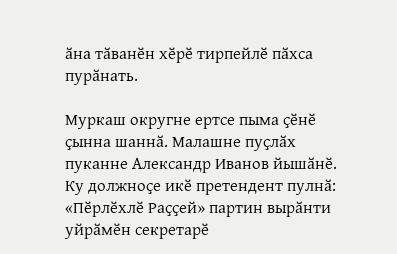ӑна тӑванӗн хӗрӗ тирпейлӗ пӑхса пурӑнать.

Муркаш округне ертсе пыма ҫӗнӗ ҫынна шаннӑ. Малашне пуҫлӑх пуканне Александр Иванов йышӑнӗ.
Ку должноҫе икӗ претендент пулнӑ: «Пӗрлӗхлӗ Раҫҫей» партин вырӑнти уйрӑмӗн секретарӗ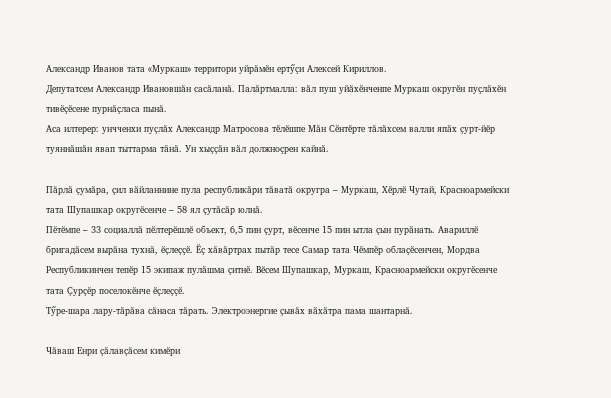Александр Иванов тата «Муркаш» территори уйрӑмӗн ертӳҫи Алексей Кириллов.
Депутатсем Александр Ивановшӑн сасӑланӑ. Палӑртмалла: вӑл пуш уйӑхӗнченпе Муркаш округӗн пуҫлӑхӗн тивӗҫӗсене пурнӑҫласа пынӑ.
Аса илтерер: унчченхи пуҫлӑх Александр Матросова тӗлӗшпе Мӑн Сӗнтӗрте тӑлӑхсем валли япӑх ҫурт-йӗр туяннӑшӑн явап тыттарма тӑнӑ. Ун хыҫҫӑн вӑл должноҫрен кайнӑ.

Пӑрлӑ ҫумӑра, ҫил вӑйланнине пула республикӑри тӑватӑ округра – Муркаш, Хӗрлӗ Чутай, Красноармейски тата Шупашкар округӗсенче – 58 ял ҫутӑсӑр юлнӑ.
Пӗтӗмпе – 33 социаллӑ пӗлтерӗшлӗ объект, 6,5 пин ҫурт, вӗсенче 15 пин ытла ҫын пурӑнать. Авариллӗ бригадӑсем вырӑна тухнӑ, ӗҫлеҫҫӗ. Ӗҫ хӑвӑртрах пытӑр тесе Самар тата Чӗмпӗр облаҫӗсенчен, Мордва Республикинчен тепӗр 15 экипаж пулӑшма ҫитнӗ. Вӗсем Шупашкар, Муркаш, Красноармейски округӗсенче тата Ҫурҫӗр поселокӗнче ӗҫлеҫҫӗ.
Тӳре-шара лару-тӑрӑва сӑнаса тӑрать. Электроэнергие ҫывӑх вӑхӑтра пама шантарнӑ.

Чӑваш Енри ҫӑлавҫӑсем кимӗри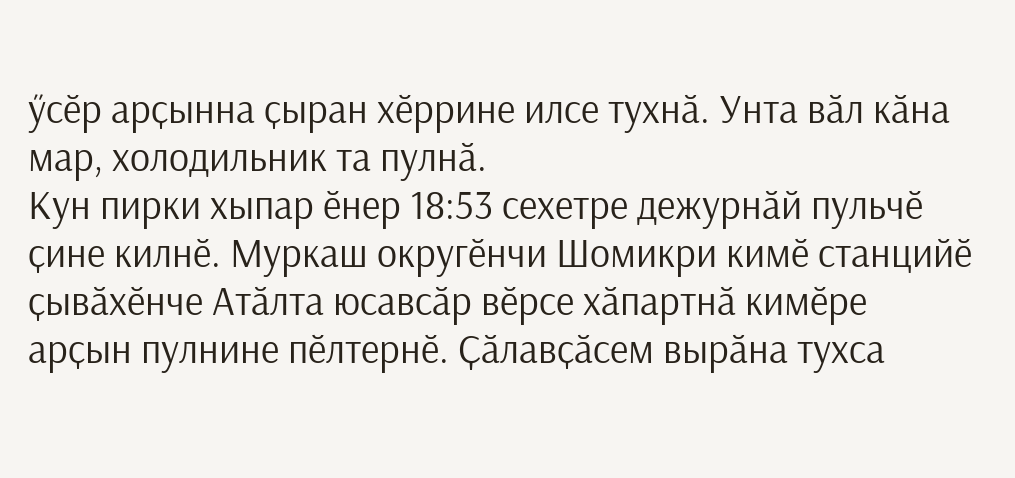ӳсӗр арҫынна ҫыран хӗррине илсе тухнӑ. Унта вӑл кӑна мар, холодильник та пулнӑ.
Кун пирки хыпар ӗнер 18:53 сехетре дежурнӑй пульчӗ ҫине килнӗ. Муркаш округӗнчи Шомикри кимӗ станцийӗ ҫывӑхӗнче Атӑлта юсавсӑр вӗрсе хӑпартнӑ кимӗре арҫын пулнине пӗлтернӗ. Ҫӑлавҫӑсем вырӑна тухса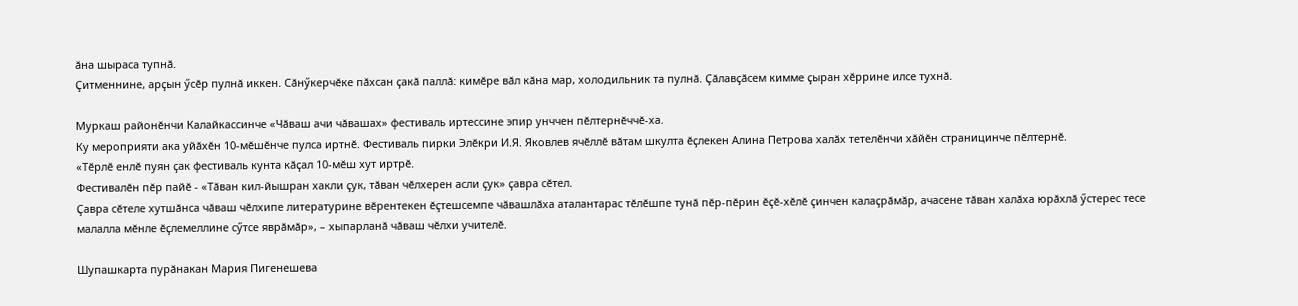ӑна шыраса тупнӑ.
Ҫитменнине, арҫын ӳсӗр пулнӑ иккен. Сӑнӳкерчӗке пӑхсан ҫакӑ паллӑ: кимӗре вӑл кӑна мар, холодильник та пулнӑ. Ҫӑлавҫӑсем кимме ҫыран хӗррине илсе тухнӑ.

Муркаш районӗнчи Калайкассинче «Чӑваш ачи чӑвашах» фестиваль иртессине эпир унччен пӗлтернӗччӗ-ха.
Ку мероприяти ака уйӑхӗн 10-мӗшӗнче пулса иртнӗ. Фестиваль пирки Элӗкри И.Я. Яковлев ячӗллӗ вӑтам шкулта ӗҫлекен Алина Петрова халӑх тетелӗнчи хӑйӗн страницинче пӗлтернӗ.
«Тӗрлӗ енлӗ пуян ҫак фестиваль кунта кӑҫал 10-мӗш хут иртрӗ.
Фестивалӗн пӗр пайӗ - «Тӑван кил-йышран хакли ҫук, тӑван чӗлхерен асли ҫук» ҫавра сӗтел.
Ҫавра сӗтеле хутшӑнса чӑваш чӗлхипе литературине вӗрентекен ӗҫтешсемпе чӑвашлӑха аталантарас тӗлӗшпе тунӑ пӗр-пӗрин ӗҫӗ-хӗлӗ ҫинчен калаҫрӑмӑр, ачасене тӑван халӑха юрӑхлӑ ӳстерес тесе малалла мӗнле ӗҫлемеллине сӳтсе яврӑмӑр», – хыпарланӑ чӑваш чӗлхи учителӗ.

Шупашкарта пурӑнакан Мария Пигенешева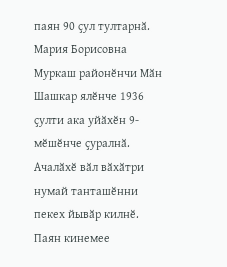паян 90 ҫул тултарнӑ.
Мария Борисовна Муркаш районӗнчи Мӑн Шашкар ялӗнче 1936 ҫулти ака уйӑхӗн 9-мӗшӗнче ҫуралнӑ. Ачалӑхӗ вӑл вӑхӑтри нумай танташӗнни пекех йывӑр килнӗ.
Паян кинемее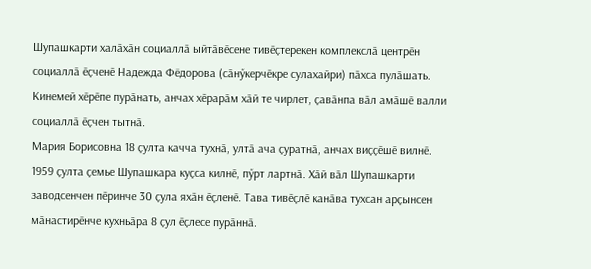Шупашкарти халӑхӑн социаллӑ ыйтӑвӗсене тивӗҫтерекен комплекслӑ центрӗн социаллӑ ӗҫченӗ Надежда Фёдорова (сӑнӳкерчӗкре сулахайри) пӑхса пулӑшать. Кинемей хӗрӗпе пурӑнать, анчах хӗрарӑм хӑй те чирлет, ҫавӑнпа вӑл амӑшӗ валли социаллӑ ӗҫчен тытнӑ.
Мария Борисовна 18 ҫулта качча тухнӑ, ултӑ ача ҫуратнӑ, анчах виҫҫӗшӗ вилнӗ. 1959 ҫулта ҫемье Шупашкара куҫса килнӗ, пӳрт лартнӑ. Хӑй вӑл Шупашкарти заводсенчен пӗринче 30 ҫула яхӑн ӗҫленӗ. Тава тивӗҫлӗ канӑва тухсан арҫынсен мӑнастирӗнче кухньӑра 8 ҫул ӗҫлесе пурӑннӑ.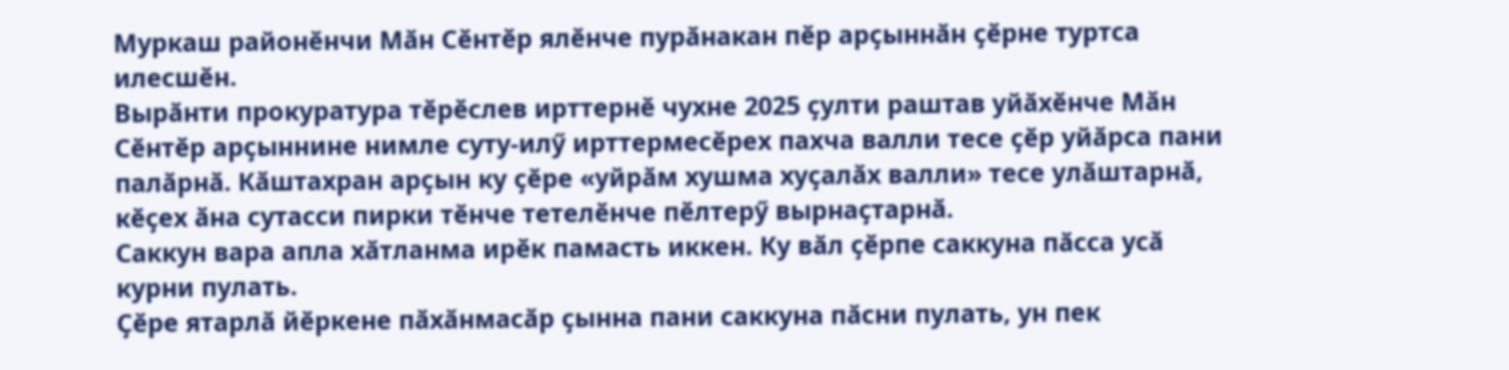Муркаш районӗнчи Мӑн Сӗнтӗр ялӗнче пурӑнакан пӗр арҫыннӑн ҫӗрне туртса илесшӗн.
Вырӑнти прокуратура тӗрӗслев ирттернӗ чухне 2025 ҫулти раштав уйӑхӗнче Мӑн Сӗнтӗр арҫыннине нимле суту-илӳ ирттермесӗрех пахча валли тесе ҫӗр уйӑрса пани палӑрнӑ. Кӑштахран арҫын ку ҫӗре «уйрӑм хушма хуҫалӑх валли» тесе улӑштарнӑ, кӗҫех ӑна сутасси пирки тӗнче тетелӗнче пӗлтерӳ вырнаҫтарнӑ.
Саккун вара апла хӑтланма ирӗк памасть иккен. Ку вӑл ҫӗрпе саккуна пӑсса усӑ курни пулать.
Ҫӗре ятарлӑ йӗркене пӑхӑнмасӑр ҫынна пани саккуна пӑсни пулать, ун пек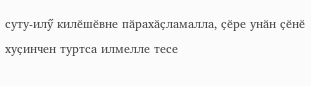суту-илӳ килӗшӗвне пӑрахӑҫламалла, ҫӗре унӑн ҫӗнӗ хуҫинчен туртса илмелле тесе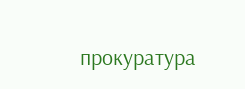прокуратура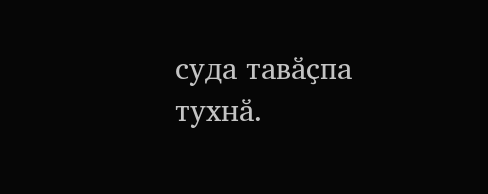суда тавӑҫпа тухнӑ.